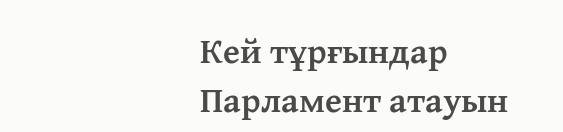Кей тұрғындар Парламент атауын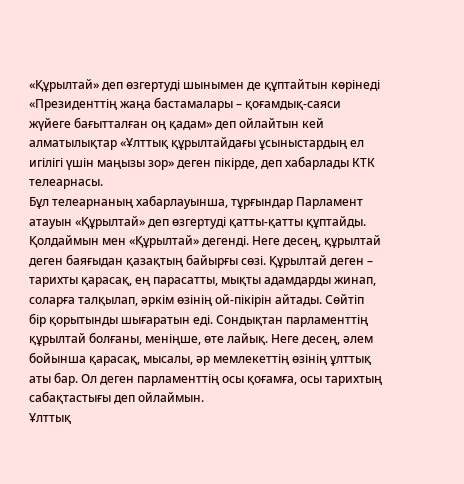«Құрылтай» деп өзгертуді шынымен де құптайтын көрінеді
«Президенттің жаңа бастамалары – қоғамдық-саяси жүйеге бағытталған оң қадам» деп ойлайтын кей алматылықтар «Ұлттық құрылтайдағы ұсыныстардың ел игілігі үшін маңызы зор» деген пікірде, деп хабарлады КТК телеарнасы.
Бұл телеарнаның хабарлауынша, тұрғындар Парламент атауын «Құрылтай» деп өзгертуді қатты-қатты құптайды.
Қолдаймын мен «Құрылтай» дегенді. Неге десең, құрылтай деген баяғыдан қазақтың байырғы сөзі. Құрылтай деген – тарихты қарасақ, ең парасатты, мықты адамдарды жинап, соларға талқылап, әркім өзінің ой-пікірін айтады. Сөйтіп бір қорытынды шығаратын еді. Сондықтан парламенттің құрылтай болғаны, меніңше, өте лайық. Неге десең, әлем бойынша қарасақ, мысалы, әр мемлекеттің өзінің ұлттық аты бар. Ол деген парламенттің осы қоғамға, осы тарихтың сабақтастығы деп ойлаймын.
Ұлттық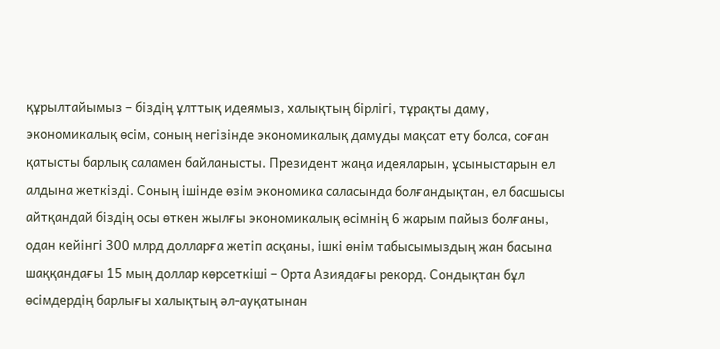құрылтайымыз – біздің ұлттық идеямыз, халықтың бірлігі, тұрақты даму, экономикалық өсім, соның негізінде экономикалық дамуды мақсат ету болса, соған қатысты барлық саламен байланысты. Президент жаңа идеяларын, ұсыныстарын ел алдына жеткізді. Соның ішінде өзім экономика саласында болғандықтан, ел басшысы айтқандай біздің осы өткен жылғы экономикалық өсімнің 6 жарым пайыз болғаны, одан кейінгі 300 млрд долларға жетіп асқаны, ішкі өнім табысымыздың жан басына шаққандағы 15 мың доллар көрсеткіші – Орта Азиядағы рекорд. Сондықтан бұл өсімдердің барлығы халықтың әл-ауқатынан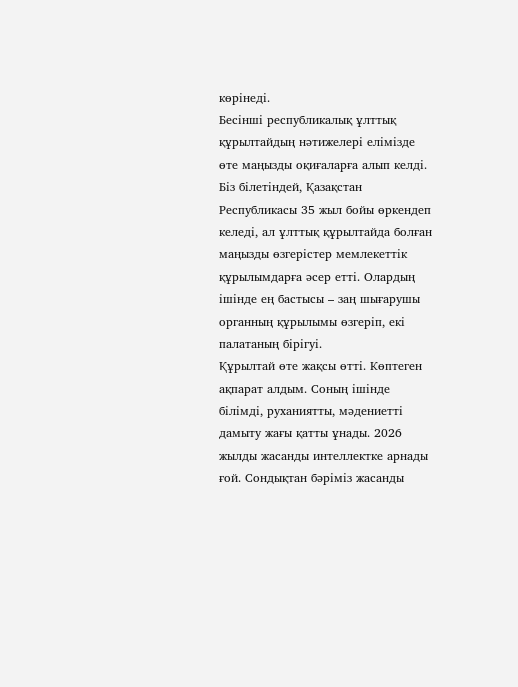көрінеді.
Бесінші республикалық ұлттық құрылтайдың нәтижелері елімізде өте маңызды оқиғаларға алып келді. Біз білетіндей, Қазақстан Республикасы 35 жыл бойы өркендеп келеді, ал ұлттық құрылтайда болған маңызды өзгерістер мемлекеттік құрылымдарға әсер етті. Олардың ішінде ең бастысы – заң шығарушы органның құрылымы өзгеріп, екі палатаның бірігуі.
Құрылтай өте жақсы өтті. Көптеген ақпарат алдым. Соның ішінде білімді, руханиятты, мәдениетті дамыту жағы қатты ұнады. 2026 жылды жасанды интеллектке арнады ғой. Сондықтан бәріміз жасанды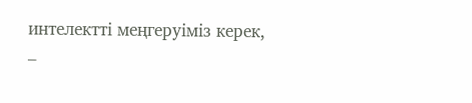интелектті меңгеруіміз керек,
–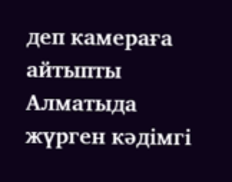деп камераға айтыпты Алматыда жүрген кәдімгі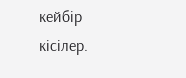кейбір кісілер.